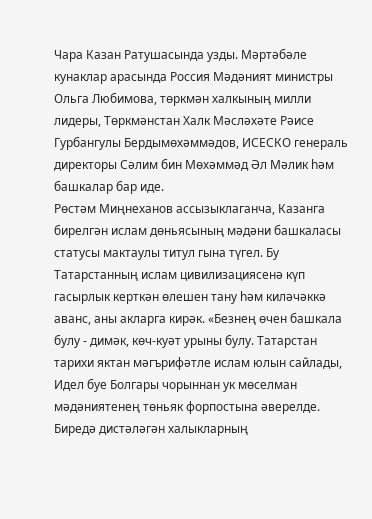Чара Казан Ратушасында узды. Мәртәбәле кунаклар арасында Россия Мәдәният министры Ольга Любимова, төркмән халкының милли лидеры, Төркмәнстан Халк Мәсләхәте Рәисе Гурбангулы Бердымөхәммәдов, ИСЕСКО генераль директоры Сәлим бин Мөхәммәд Әл Мәлик һәм башкалар бар иде.
Рөстәм Миңнеханов ассызыклаганча, Казанга бирелгән ислам дөньясының мәдәни башкаласы статусы мактаулы титул гына түгел. Бу Татарстанның ислам цивилизациясенә күп гасырлык керткән өлешен тану һәм киләчәккә аванс, аны акларга кирәк. «Безнең өчен башкала булу - димәк, көч-куәт урыны булу. Татарстан тарихи яктан мәгърифәтле ислам юлын сайлады, Идел буе Болгары чорыннан ук мөселман мәдәниятенең төньяк форпостына әверелде. Биредә дистәләгән халыкларның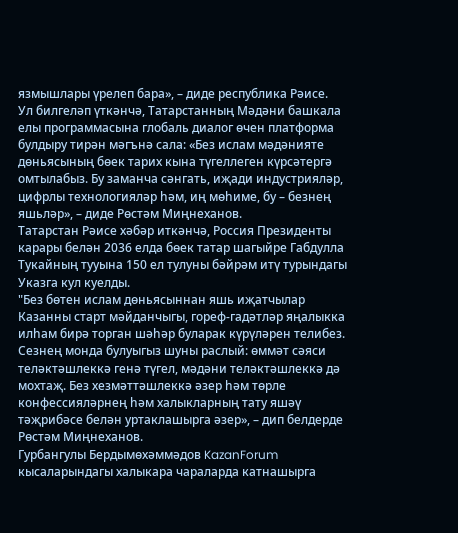язмышлары үрелеп бара», – диде республика Рәисе.
Ул билгеләп үткәнчә, Татарстанның Мәдәни башкала елы программасына глобаль диалог өчен платформа булдыру тирән мәгънә сала: «Без ислам мәдәнияте дөньясының бөек тарих кына түгеллеген күрсәтергә омтылабыз. Бу заманча сәнгать, иҗади индустрияләр, цифрлы технологияләр һәм, иң мөһиме, бу – безнең яшьләр», – диде Рөстәм Миңнеханов.
Татарстан Рәисе хәбәр иткәнчә, Россия Президенты карары белән 2036 елда бөек татар шагыйре Габдулла Тукайның тууына 150 ел тулуны бәйрәм итү турындагы Указга кул куелды.
"Без бөтен ислам дөньясыннан яшь иҗатчылар Казанны старт мәйданчыгы, гореф-гадәтләр яңалыкка илһам бирә торган шәһәр буларак күрүләрен телибез. Сезнең монда булуыгыз шуны раслый: өммәт сәяси теләктәшлеккә генә түгел, мәдәни теләктәшлеккә дә мохтаҗ. Без хезмәттәшлеккә әзер һәм төрле конфессияләрнең һәм халыкларның тату яшәү тәҗрибәсе белән уртаклашырга әзер», – дип белдерде Рөстәм Миңнеханов.
Гурбангулы Бердымөхәммәдов KazanForum кысаларындагы халыкара чараларда катнашырга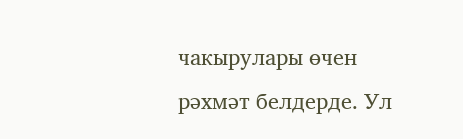чакырулары өчен рәхмәт белдерде. Ул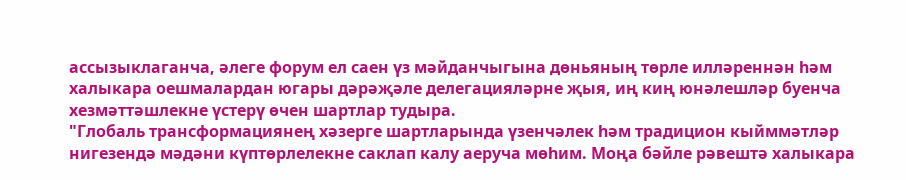ассызыклаганча, әлеге форум ел саен үз мәйданчыгына дөньяның төрле илләреннән һәм халыкара оешмалардан югары дәрәҗәле делегацияләрне җыя, иң киң юнәлешләр буенча хезмәттәшлекне үстерү өчен шартлар тудыра.
"Глобаль трансформациянең хәзерге шартларында үзенчәлек һәм традицион кыйммәтләр нигезендә мәдәни күптөрлелекне саклап калу аеруча мөһим. Моңа бәйле рәвештә халыкара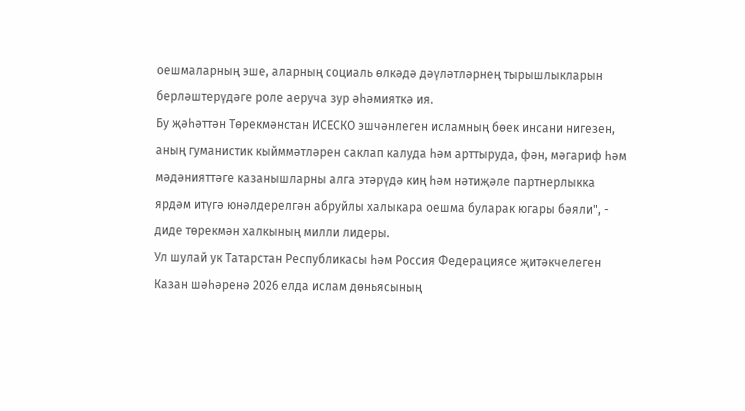оешмаларның эше, аларның социаль өлкәдә дәүләтләрнең тырышлыкларын берләштерүдәге роле аеруча зур әһәмияткә ия.
Бу җәһәттән Төрекмәнстан ИСЕСКО эшчәнлеген исламның бөек инсани нигезен, аның гуманистик кыйммәтләрен саклап калуда һәм арттыруда, фән, мәгариф һәм мәдәнияттәге казанышларны алга этәрүдә киң һәм нәтиҗәле партнерлыкка ярдәм итүгә юнәлдерелгән абруйлы халыкара оешма буларак югары бәяли", - диде төрекмән халкының милли лидеры.
Ул шулай ук Татарстан Республикасы һәм Россия Федерациясе җитәкчелеген Казан шәһәренә 2026 елда ислам дөньясының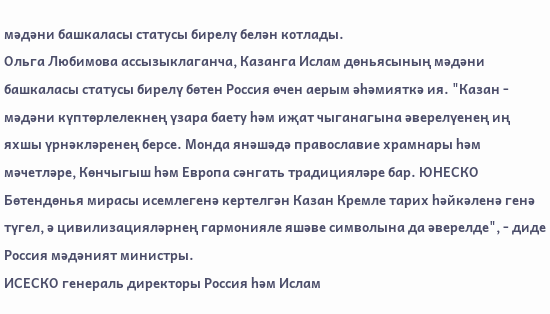мәдәни башкаласы статусы бирелү белән котлады.
Ольга Любимова ассызыклаганча, Казанга Ислам дөньясының мәдәни башкаласы статусы бирелү бөтен Россия өчен аерым әһәмияткә ия. "Казан - мәдәни күптөрлелекнең үзара баету һәм иҗат чыганагына әверелүенең иң яхшы үрнәкләренең берсе. Монда янәшәдә православие храмнары һәм мәчетләре, Көнчыгыш һәм Европа сәнгать традицияләре бар. ЮНЕСКО Бөтендөнья мирасы исемлегенә кертелгән Казан Кремле тарих һәйкәленә генә түгел, ә цивилизацияләрнең гармонияле яшәве символына да әверелде", - диде Россия мәдәният министры.
ИСЕСКО генераль директоры Россия һәм Ислам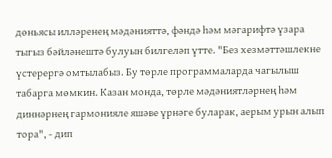дөньясы илләренең мәдәнияттә, фәндә һәм мәгарифтә үзара тыгыз бәйләнештә булуын билгеләп үтте. "Без хезмәттәшлекне үстерергә омтылабыз. Бу төрле программаларда чагылыш табарга мөмкин. Казан монда, төрле мәдәниятләрнең һәм диннәрнең гармонияле яшәве үрнәге буларак, аерым урын алып тора", - дип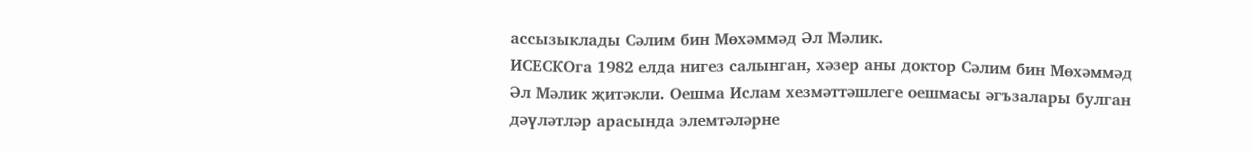ассызыклады Сәлим бин Мөхәммәд Әл Мәлик.
ИСЕСКОга 1982 елда нигез салынган, хәзер аны доктор Сәлим бин Мөхәммәд Әл Мәлик җитәкли. Оешма Ислам хезмәттәшлеге оешмасы әгъзалары булган дәүләтләр арасында элемтәләрне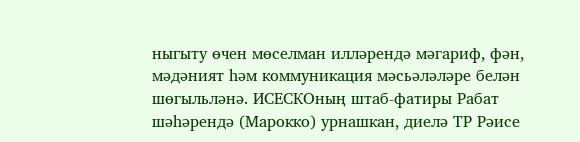ныгыту өчен мөселман илләрендә мәгариф, фән, мәдәният һәм коммуникация мәсьәләләре белән шөгыльләнә. ИСЕСКОның штаб-фатиры Рабат шәһәрендә (Марокко) урнашкан, диелә ТР Рәисе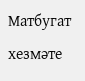Матбугат хезмәте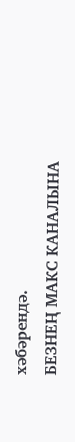хәбәрендә.
БЕЗНЕҢ МАКС КАНАЛЫНА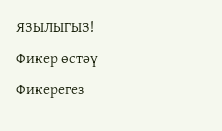ЯЗЫЛЫГЫЗ!
Фикер өстәү
Фикерегез